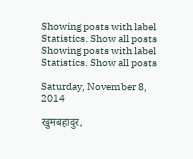Showing posts with label Statistics. Show all posts
Showing posts with label Statistics. Show all posts

Saturday, November 8, 2014

खुमबहादुर,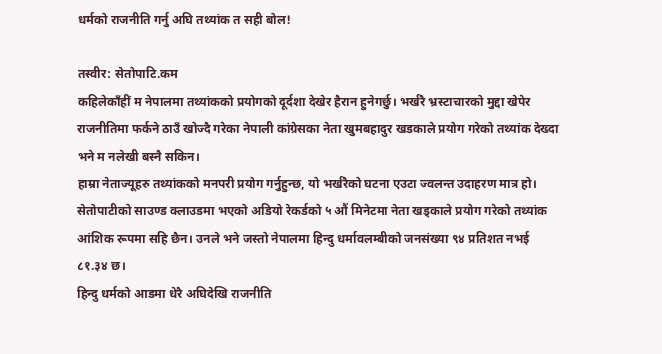धर्मको राजनीति गर्नु अघि तथ्यांक त सही बोल!

तस्वीर: सेतोपाटि.कम
कहिलेकाँहीं म नेपालमा तथ्यांकको प्रयोगको दूर्दशा देखेर हैरान हुनेगर्छु। भर्खरै भ्रस्टाचारको मुद्दा खेपेर राजनीतिमा फर्कने ठाउँ खोज्दै गरेका नेपाली कांग्रेसका नेता खुमबहादुर खडकाले प्रयोग गरेको तथ्यांक देख्दा भने म नलेखी बस्नै सकिन।
हाम्रा नेताज्यूहरु तथ्यांकको मनपरी प्रयोग गर्नुहुन्छ, यो भर्खरैको घटना एउटा ज्वलन्त उदाहरण मात्र हो।
सेतोपाटीको साउण्ड क्लाउडमा भएको अडियो रेकर्डको ५ औं मिनेटमा नेता खड्काले प्रयोग गरेको तथ्यांक आंशिक रूपमा सहि छैन। उनले भने जस्तो नेपालमा हिन्दु धर्मावलम्बीको जनसंख्या ९४ प्रतिशत नभई ८१.३४ छ।
हिन्दु धर्मको आडमा धेरै अघिदेखि राजनीति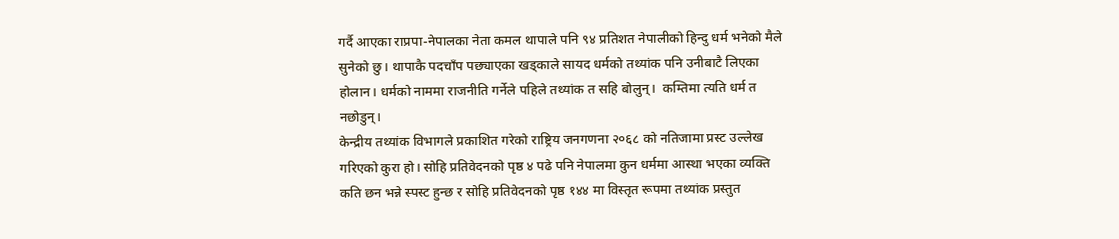गर्दै आएका राप्रपा-नेपालका नेता कमल थापाले पनि ९४ प्रतिशत नेपालीको हिन्दु धर्म भनेको मैले सुनेको छु। थापाकै पदचाँप पछ्याएका खड्काले सायद धर्मको तथ्यांक पनि उनीबाटै लिएका होलान। धर्मको नाममा राजनीति गर्नेले पहिले तथ्यांक त सहि बोलुन्।  कम्तिमा त्यति धर्म त नछोडुन्।
केन्द्रीय तथ्यांक विभागले प्रकाशित गरेको राष्ट्रिय जनगणना २०६८ को नतिजामा प्रस्ट उल्लेख गरिएको कुरा हो। सोहि प्रतिवेदनको पृष्ठ ४ पढे पनि नेपालमा कुन धर्ममा आस्था भएका व्यक्ति कति छन भन्ने स्पस्ट हुन्छ र सोहि प्रतिवेदनको पृष्ठ १४४ मा विस्तृत रूपमा तथ्यांक प्रस्तुत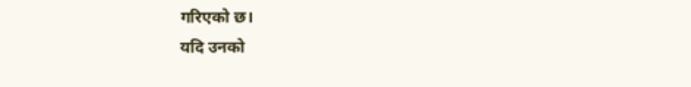गरिएको छ।
यदि उनको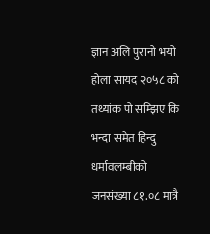ज्ञान अलि पुरानो भयो होला सायद २०५८ को तथ्यांक पो सम्झिए कि भन्दा समेत हिन्दु धर्मावलम्बीको जनसंख्या ८१.०८ मात्रै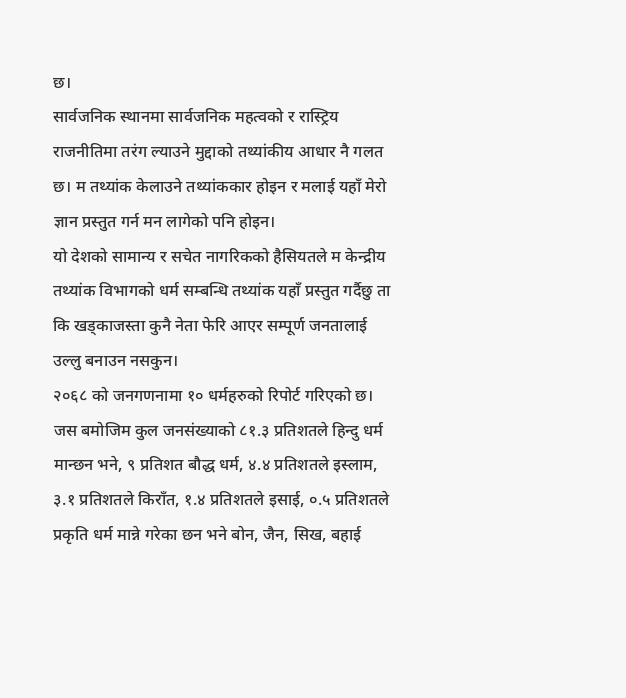छ।
सार्वजनिक स्थानमा सार्वजनिक महत्वको र रास्ट्रिय राजनीतिमा तरंग ल्याउने मुद्दाको तथ्यांकीय आधार नै गलत छ। म तथ्यांक केलाउने तथ्यांककार होइन र मलाई यहाँ मेरो ज्ञान प्रस्तुत गर्न मन लागेको पनि होइन।
यो देशको सामान्य र सचेत नागरिकको हैसियतले म केन्द्रीय तथ्यांक विभागको धर्म सम्बन्धि तथ्यांक यहाँ प्रस्तुत गर्दैछु ता कि खड्काजस्ता कुनै नेता फेरि आएर सम्पूर्ण जनतालाई उल्लु बनाउन नसकुन।
२०६८ को जनगणनामा १० धर्महरुको रिपोर्ट गरिएको छ। जस बमोजिम कुल जनसंख्याको ८१.३ प्रतिशतले हिन्दु धर्म मान्छन भने, ९ प्रतिशत बौद्ध धर्म, ४.४ प्रतिशतले इस्लाम, ३.१ प्रतिशतले किराँत, १.४ प्रतिशतले इसाई, ०.५ प्रतिशतले प्रकृति धर्म मान्ने गरेका छन भने बोन, जैन, सिख, बहाई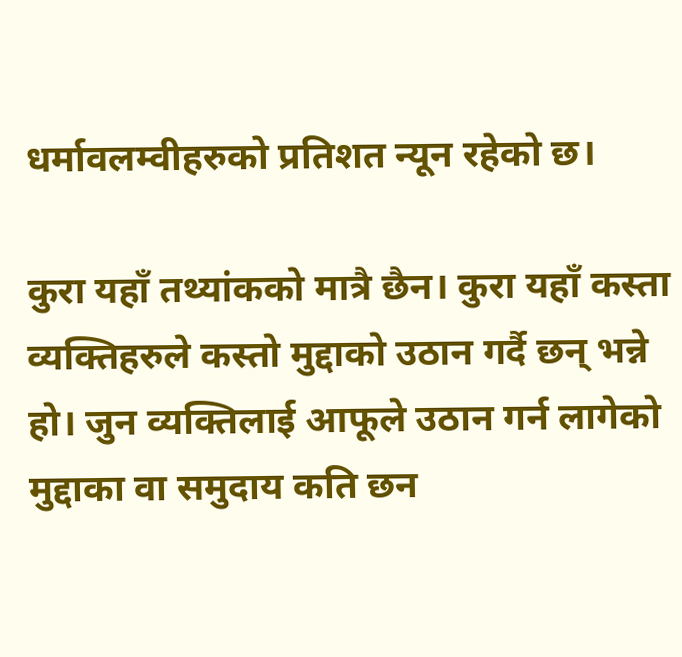धर्मावलम्वीहरुको प्रतिशत न्यून रहेको छ।

कुरा यहाँ तथ्यांकको मात्रै छैन। कुरा यहाँ कस्ता व्यक्तिहरुले कस्तो मुद्दाको उठान गर्दै छन् भन्ने हो। जुन व्यक्तिलाई आफूले उठान गर्न लागेको मुद्दाका वा समुदाय कति छन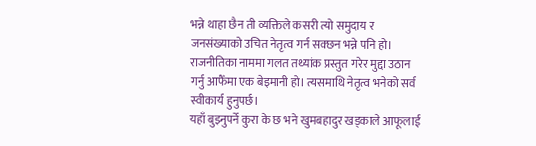भन्ने थाहा छैन ती व्यक्तिले कसरी त्यो समुदाय र जनसंख्याको उचित नेतृत्व गर्न सक्छन भन्ने पनि हो।
राजनीतिका नाममा गलत तथ्यांक प्रस्तुत गरेर मुद्दा उठान गर्नु आफैँमा एक बेइमानी हो। त्यसमाथि नेतृत्व भनेको सर्व स्वीकार्य हुनुपर्छ।
यहाँ बुझ्नुपर्ने कुरा के छ भने खुमबहादुर खड्काले आफूलाई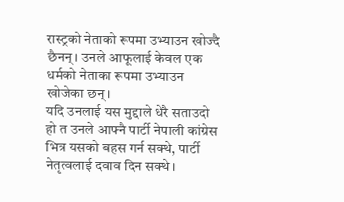रास्ट्रको नेताको रूपमा उभ्याउन खोज्दै छैनन्। उनले आफूलाई केवल एक धर्मको नेताका रूपमा उभ्याउन खोजेका छन्।
यदि उनलाई यस मुद्दाले धेरै सताउदो हो त उनले आफ्नै पार्टी नेपाली कांग्रेस भित्र यसको बहस गर्न सक्थे, पार्टी नेतृत्वलाई दवाव दिन सक्थे।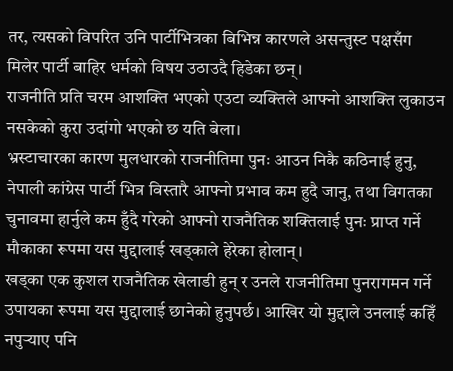तर, त्यसको विपरित उनि पार्टीभित्रका बिभिन्न कारणले असन्तुस्ट पक्षसँग मिलेर पार्टी बाहिर धर्मको विषय उठाउदै हिडेका छन्।
राजनीति प्रति चरम आशक्ति भएको एउटा व्यक्तिले आफ्नो आशक्ति लुकाउन नसकेको कुरा उदांगो भएको छ यति बेला।
भ्रस्टाचारका कारण मुलधारको राजनीतिमा पुनः आउन निकै कठिनाई हुनु, नेपाली कांग्रेस पार्टी भित्र विस्तारै आफ्नो प्रभाव कम हुदै जानु, तथा विगतका चुनावमा हार्नुले कम हुँदै गरेको आफ्नो राजनैतिक शक्तिलाई पुनः प्राप्त गर्ने मौकाका रूपमा यस मुद्दालाई खड्काले हेरेका होलान्।
खड्का एक कुशल राजनैतिक खेलाडी हुन् र उनले राजनीतिमा पुनरागमन गर्ने उपायका रूपमा यस मुद्दालाई छानेको हुनुपर्छ। आखिर यो मुद्दाले उनलाई कहिँ नपुर्‍याए पनि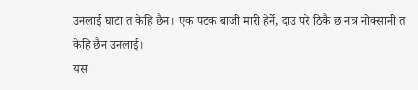उनलाई घाटा त केहि छैन। एक पटक बाजी मारी हेर्ने, दाउ परे ठिकै छ नत्र नोक्सानी त केहि छैन उनलाई।
यस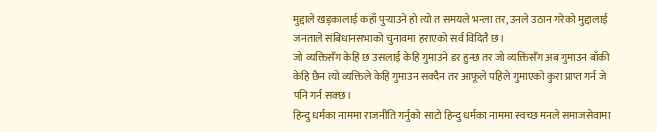मुद्दाले खड्कालाई कहाँ पुर्‍याउने हो त्यो त समयले भन्ला तर, उनले उठान गरेको मुद्दालाई जनताले संबिधानसभाको चुनावमा हराएको सर्व विदितै छ।
जो व्यक्तिसँग केहि छ उसलाई केहि गुमाउने डर हुन्छ तर जो व्यक्तिसँग अब गुमाउन बाँकी केहि छैन त्यो व्यक्तिले केहि गुमाउन सक्दैन तर आफूले पहिले गुमाएको कुरा प्राप्त गर्न जे पनि गर्न सक्छ।
हिन्दु धर्मका नाममा राजनीति गर्नुको साटो हिन्दु धर्मका नाममा स्वच्छ मनले समाजसेवामा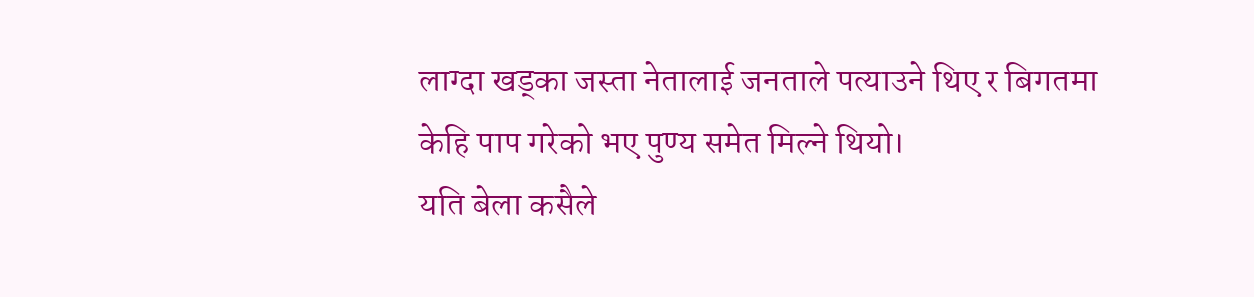लाग्दा खड्का जस्ता नेतालाई जनताले पत्याउने थिए र बिगतमा केहि पाप गरेको भए पुण्य समेत मिल्ने थियो।
यति बेला कसैले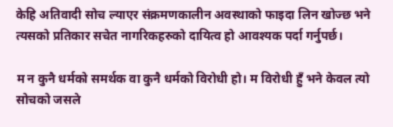केहि अतिवादी सोच ल्याएर संक्रमणकालीन अवस्थाको फाइदा लिन खोज्छ भने त्यसको प्रतिकार सचेत नागरिकहरुको दायित्व हो आवश्यक पर्दा गर्नुपर्छ।

म न कुनै धर्मको समर्थक वा कुनै धर्मको विरोधी हो। म विरोधी हुँ भने केवल त्यो सोचको जसले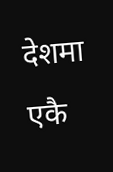देशमा एकै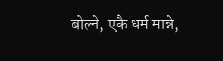बोल्ने, एकै धर्म मान्ने,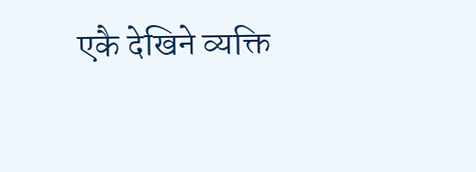एकै देखिने व्यक्ति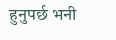हुनुपर्छ भनी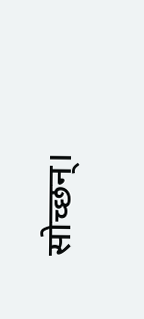सोच्छन्।